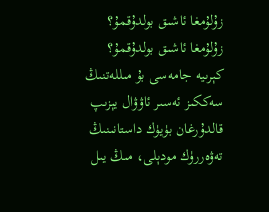زۇلۇمغا ئاشىق بولدۇقمۇ؟
زۇلۇمغا ئاشىق بولدۇقمۇ؟
كېرىيە جامەسى بۇ مىللەتنىڭ سەككىز ئەسىر ئاۋۋال يېزىپ قالدۇرغان بۈيۈك داستانىنىڭ تەۋەررۈك مودېلى، مىڭ يىل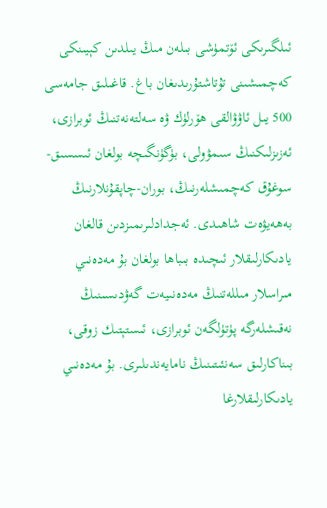ئىلگىرىكى ئۆتمۈشى بىلەن مىڭ يىلدىن كېيىنكى كەچمىشىنى تۇتاشتۇرىدىغان باغ. قاغىلىق جامەسى 500 يىل ئاۋۋالقى ھۆرلۈك ۋە سەلتەنەتنىڭ ئوبرازى، ئەزىزلىكنىڭ سىمۋولى، بۈگۈنگىچە بولغان ئىسسىق-سوغۇق كەچمىشلەرنىڭ، بوران-چاپقۇنلارنىڭ بەھەيۋەت شاھىدى. ئەجدادلىرىمىزدىن قالغان يادىكارلىقلار ئىچىدە بىباھا بولغان بۇ مەدەنىي مىراسلار مىللەتنىڭ مەدەنىيەت گەۋدىسىنىڭ نەقىشلەرگە پۈتۈلگەن ئوبرازى، ئىستېتىك زوقى، بىناكارلىق سەنئىتىنىڭ نامايەندىلىرى. بۇ مەدەنىي يادىكارلىقلارغا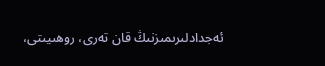ئەجدادلىرىمىزنىڭ قان تەرى، روھىيىتى،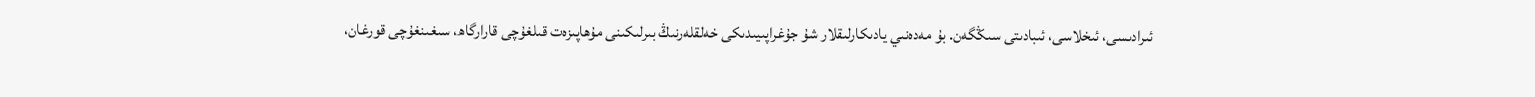ئىرادىسى، ئىخلاسى، ئىبادىتى سىڭگەن. بۇ مەدەنىي يادىكارلىقلار شۇ جۇغراپىيىدىكى خەلقلەرنىڭ بىرلىكىنى مۇھاپىزەت قىلغۇچى قارارگاھ، سىغىنغۇچى قورغان،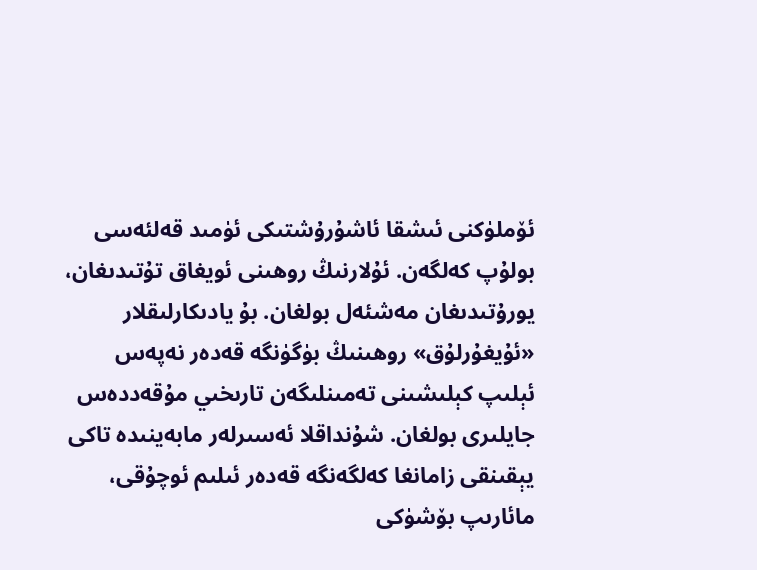ئۆملۈكنى ئىشقا ئاشۇرۇشتىكى ئۈمىد قەلئەسى بولۇپ كەلگەن. ئۇلارنىڭ روھىنى ئويغاق تۇتىدىغان، يورۇتىدىغان مەشئەل بولغان. بۇ يادىكارلىقلار «ئۇيغۇرلۇق» روھىنىڭ بۈگۈنگە قەدەر نەپەس ئېلىپ كېلىشىنى تەمىنلىگەن تارىخىي مۇقەددەس جايلىرى بولغان. شۇنداقلا ئەسىرلەر مابەينىدە تاكى يېقىنقى زامانغا كەلگەنگە قەدەر ئىلىم ئوچۇقى، مائارىپ بۆشۈكى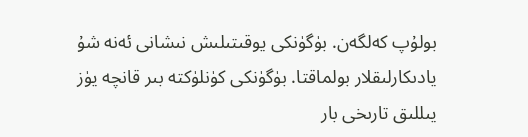بولۇپ كەلگەن. بۈگۈنكى يوقىتىلىش نىشانى ئەنە شۇ يادىكارلىقلار بولماقتا. بۈگۈنكى كۈنلۈكتە بىر قانچە يۈز يىللىق تارىخى بار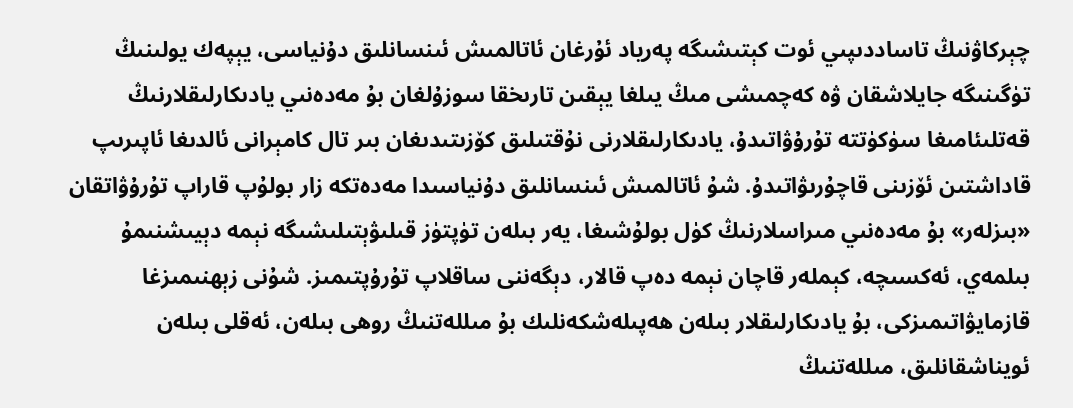چېركاۋنىڭ تاساددىپىي ئوت كېتىشىگە پەرياد ئۇرغان ئاتالمىش ئىنسانلىق دۇنياسى، يېپەك يولىنىڭ تۈگىنىگە جايلاشقان ۋە كەچمىشى مىڭ يىلغا يېقىن تارىخقا سوزۇلغان بۇ مەدەنىي يادىكارلىقلارنىڭ قەتلىئامىغا سۈكۈتتە تۇرۇۋاتىدۇ، يادىكارلىقلارنى نۇقتىلىق كۆزىتىدىغان بىر تال كامېرانى ئالدىغا ئاپىرىپ قاداشتىن ئۆزىنى قاچۇرىۋاتىدۇ. شۇ ئاتالمىش ئىنسانلىق دۇنياسىدا مەدەتكە زار بولۇپ قاراپ تۇرۇۋاتقان «بىزلەر» بۇ مەدەنىي مىراسلارنىڭ كۈل بولۇشىغا، يەر بىلەن تۈپتۈز قىلىۋېتىلىشىگە نېمە دېيىشنىمۇ بىلمەي، ئەكسىچە، كېملەر قاچان نېمە دەپ قالار، دېگەننى ساقلاپ تۇرۇپتىمىز. شۇنى زېھنىمىزغا قازمايۋاتىمىزكى، بۇ يادىكارلىقلار بىلەن ھەپىلەشكەنلىك بۇ مىللەتنىڭ روھى بىلەن، ئەقلى بىلەن ئويناشقانلىق، مىللەتنىڭ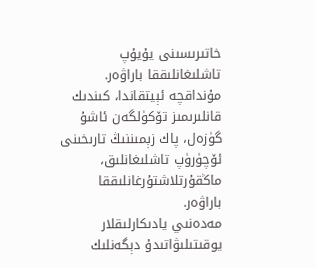خاتىرىسىنى يۇيۇپ تاشلىغانلىققا باراۋەر. مۇنداقچە ئېيتقاندا، كىندىك قانلىرىمىز تۆكۈلگەن ئاشۇ گۈزەل، پاك زېمىننىڭ تارىخىنى ئۆچۈرۈپ تاشلىغانلىق، ماڭقۇرتلاشتۇرغانلىققا باراۋەر.
مەدەنىي يادىكارلىقلار يوقىتىلىۋاتىدۇ دېگەنلىك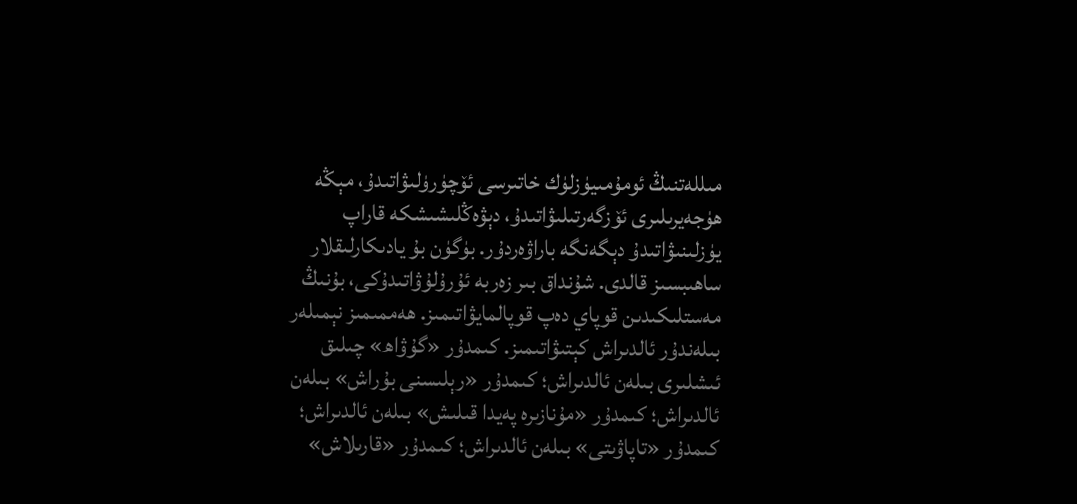مىللەتنىڭ ئومۇمىيۈزلۈك خاتىرسى ئۆچۈرۈلىۋاتىدۇ، مېڭە ھۈجەيرىلىرى ئۆزگەرتىلىۋاتىدۇ، دېۋەڭلىشىشكە قاراپ يۈزلىنىۋاتىدۇ دېگەنگە باراۋەردۇر. بۈگۈن بۇ يادىكارلىقلار ساھىبسىز قالدى. شۇنداق بىر زەربە ئۇرۇلۇۋاتىدۇكى، بۇنىڭ مەستلىكىدىن قوپاي دەپ قوپالمايۋاتىمىز. ھەممىمىز نېمىلەر بىلەندۇر ئالدىراش كېتىۋاتىمىز. كىمدۇر «گۇۋاھ» چىلىق ئىشلىرى بىلەن ئالدىراش؛ كىمدۇر «رېلىسنى بۇراش» بىلەن ئالدىراش؛ كىمدۇر «مۇنازىرە پەيدا قىلىش» بىلەن ئالدىراش؛ كىمدۇر «تاپاۋىتى» بىلەن ئالدىراش؛ كىمدۇر «قارىلاش»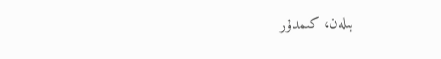بىلەن، كىمدۇر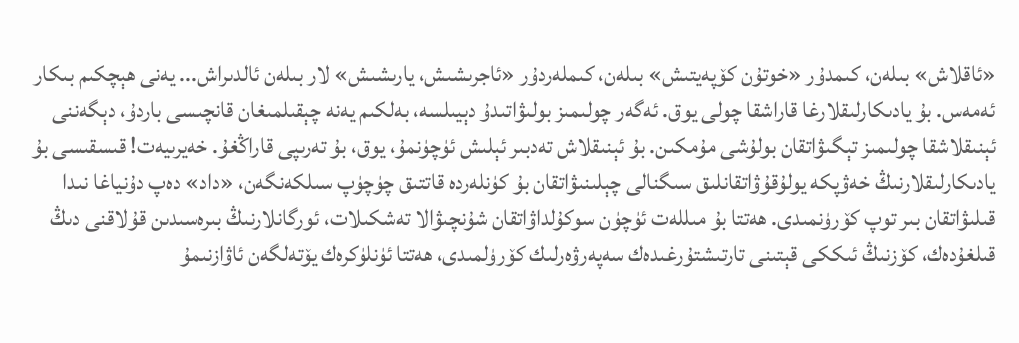«ئاقلاش» بىلەن، كىمدۇر «خوتۇن كۆپەيتىش» بىلەن، كىملەردۇر «ئاجرىشىش، يارىشىش» لار بىلەن ئالدىراش... يەنى ھېچكىم بىكار ئەمەس. بۇ يادىكارلىقلارغا قاراشقا چولى يوق. ئەگەر چولىمىز بولىۋاتىدۇ دېيىلسە، بەلكىم يەنە چېقىلمىغان قانچىسى باردۇ، دېگەننى ئېنىقلاشقا چولىمىز تېگىۋاتقان بولۇشى مۇمكىن. بۇ ئېنىقلاش تەدبىر ئېلىش ئۈچۈنمۇ، يوق، بۇ تەرىپى قاراڭغۇ. خەيرىيەت! قىسقىسى بۇ يادىكارلىقلارنىڭ خەۋپكە يولۇقۇۋاتقانلىق سىگنالى چېلىنىۋاتقان بۇ كۈنلەردە قاتتىق چۈچۈپ سىلكەنگەن، «داد» دەپ دۇنياغا نىدا قىلىۋاتقان بىر توپ كۆرۈنمىدى. ھەتتا بۇ مىللەت ئۈچۈن سوكۇلداۋاتقان شۇنچىۋالا تەشكىلات، ئورگانلارنىڭ بىرەسىدىن قۇلاقنى دىڭ قىلغۇدەك، كۆزنىڭ ئىككى قېتىنى تارتىشتۇرغىدەك سەپەرۋەرلىك كۆرۈلمىدى، ھەتتا ئۈنلۈكرەك يۆتەلگەن ئاۋازنىمۇ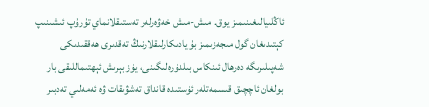ئاڭلىيالىغىنىمىز يوق. مىش-مىش خەۋەرلەر تەستىقلانماي تۇرۇپ ئىشىنىپ كېتىدىغان گول مىجەزىمىز بۇ يادىكارلىقلارنىڭ تەقدىرى ھەققىدىكى شەپىلىرىگە دەرھال ئىنكاس بىلدۈرەلىگىنى، يۈز بېرىش ئېھتىماللىقى بار بولغان ئاچچىق قىسمەتلەر ئۈستىدە قانداق تەشۋىقات ۋە ئەمەلىي تەدبىر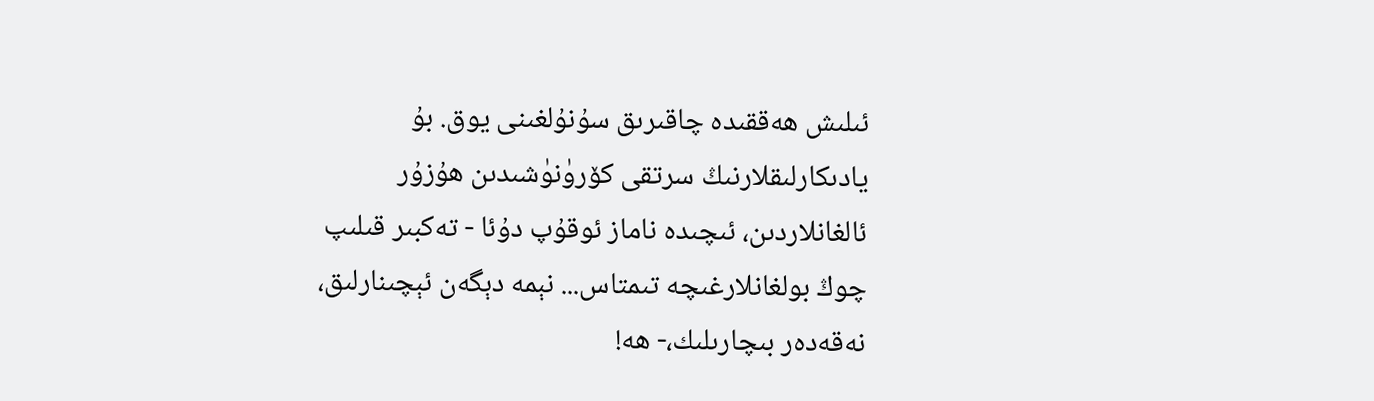ئىلىش ھەققىدە چاقىرىق سۇنۇلغىنى يوق. بۇ يادىكارلىقلارنىڭ سرتقى كۆرۈنۈشىدىن ھۇزۇر ئالغانلاردىن، ئىچىدە ناماز ئوقۇپ دۇئا - تەكبىر قىلىپ چوڭ بولغانلارغىچە تىمتاس... نېمە دېگەن ئېچىنارلىق، نەقەدەر بىچارىلىك،- ھە!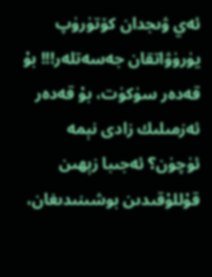ئەي ۋىجدان كۆتۈرۈپ يۈرۈۋاتقان جەسەتلەر!!! بۇ قەدەر سۈكۈت، بۇ قەدەر ئەزمىلىك زادى نېمە ئۈچۈن؟ ئەجىبا زېھىن قۇللۇقىدىن بوشىنىدىغان،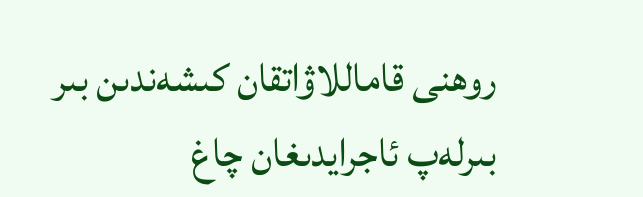روھنى قاماللاۋاتقان كىشەندىن بىر بىرلەپ ئاجرايدىغان چاغ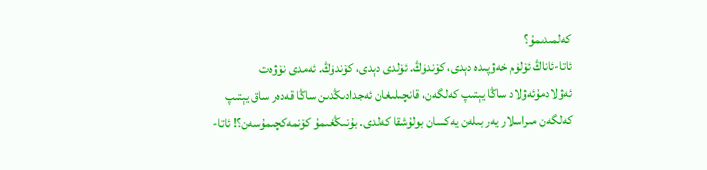كەلمىدىمۇ؟
ئاتا-ئاناڭ ئۆلۈم خەۋپىدە دېدى، كۆندۈڭ. ئۆلدى دېدى، كۆندۈڭ. ئەمدى نۆۋەت ئەۋلادمۇئەۋلاد ساڭا يېتىپ كەلگەن، قانچىلىغان ئەجدادىڭدىن ساڭا قەدەر ساق يېتىپ كەلگەن مىراسلار يەر بىلەن يەكسان بولۇشقا كەلدى. بۇنىڭغىمۇ كۆنمەكچىمۇسەن؟! ئاتا-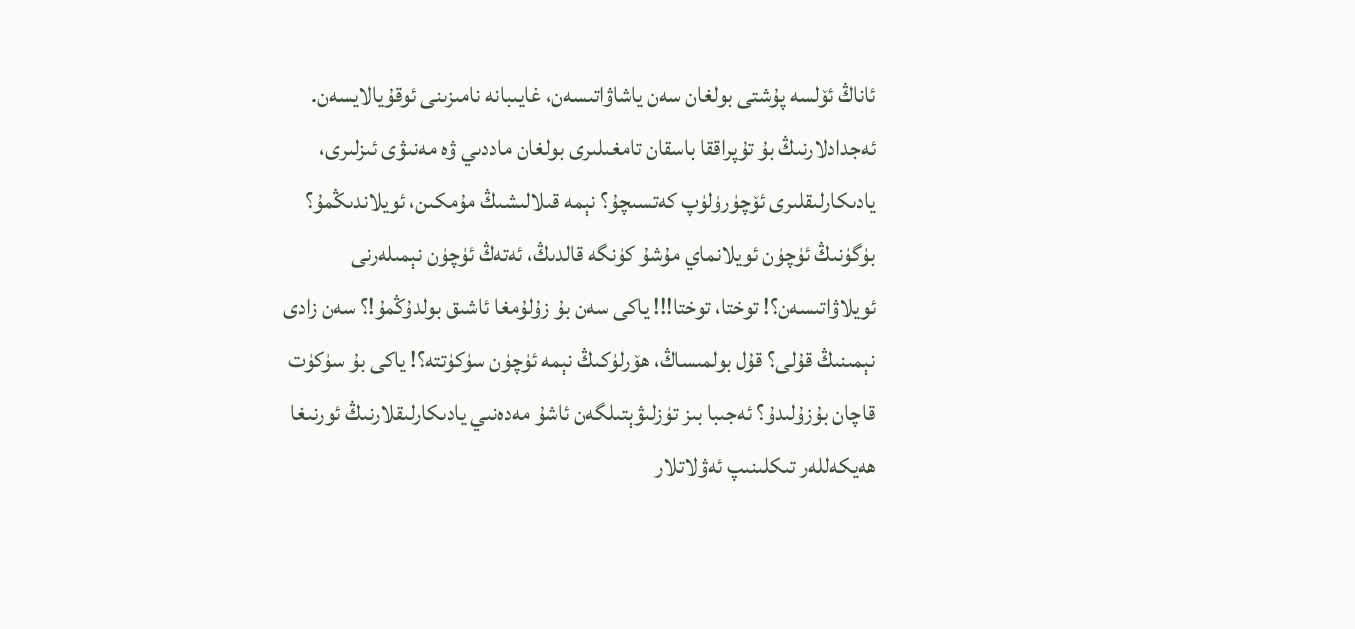ئاناڭ ئۆلسە پۇشتى بولغان سەن ياشاۋاتىسەن، غايىبانە نامىزىنى ئوقۇيالايسەن. ئەجدادلارنىڭ بۇ تۇپراققا باسقان تامغىلىرى بولغان ماددىي ۋە مەنىۋى ئىزلىرى، يادىكارلىقلىرى ئۆچۈرۈلۈپ كەتسىچۇ؟ نېمە قىلالىشىڭ مۇمكىن، ئويلاندىڭمۇ؟ بۈگۈنىڭ ئۈچۈن ئويلانماي مۇشۇ كۈنگە قالدىڭ، ئەتەڭ ئۈچۈن نېمىلەرنى ئويلاۋاتىسەن؟! توختا، توختا!!! ياكى سەن بۇ زۇلۇمغا ئاشىق بولدۇڭمۇ!؟ سەن زادى نېمىنىڭ قۇلى؟ قۇل بولمىساڭ، ھۆرلۈكىڭ نېمە ئۈچۈن سۈكۈتتە؟! ياكى بۇ سۈكۈت قاچان بۇزۇلىدۇ؟ ئەجىبا بىز تۈزلىۋېتىلگەن ئاشۇ مەدەنىي يادىكارلىقلارنىڭ ئورنىغا ھەيكەللەر تىكلىنىپ ئەۋلاتلار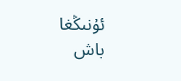ئۇنىڭغا باش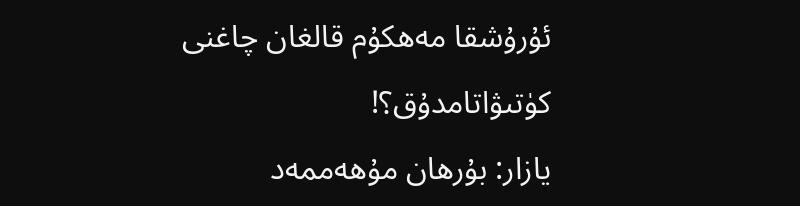ئۇرۇشقا مەھكۇم قالغان چاغنى كۈتىۋاتامدۇق؟!
يازار: بۇرھان مۇھەممەد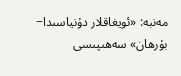مەنبە: «ئويغاقلار دۇنياسىدا− بۇرھان» سەھىپىسى